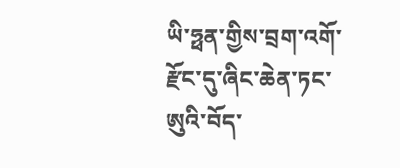ཡི་ཧྥན་གྱིས་བྲག་འགོ་རྫོང་དུ་ཞིང་ཆེན་ཏང་ཨུའི་བོད་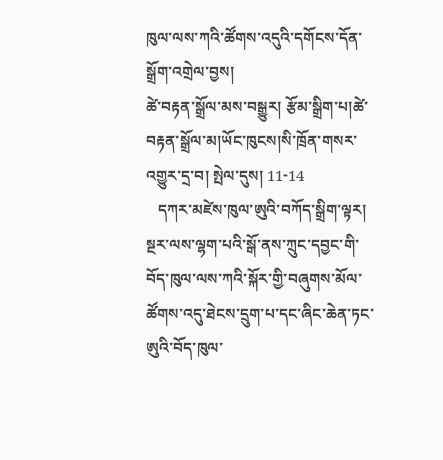ཁུལ་ལས་ཀའི་ཚོགས་འདུའི་དགོངས་དོན་སྒྲོག་འགྲེལ་བྱས།
ཚེ་བརྟན་སྒྲོལ་མས་བསྒྱུར། རྩོམ་སྒྲིག་པ།ཚེ་བརྟན་སྒྲོལ་མ།ཡོང་ཁུངས།སི་ཁྲོན་གསར་འགྱུར་དྲ་བ། སྤེལ་དུས། 11-14
   དཀར་མཛེས་ཁུལ་ཨུའི་བཀོད་སྒྲིག་ལྟར། སྔར་ལས་ལྷག་པའི་སྒོ་ནས་ཀྲུང་དབྱང་གི་བོད་ཁུལ་ལས་ཀའི་སྐོར་གྱི་བཞུགས་མོལ་ཚོགས་འདུ་ཐེངས་དྲུག་པ་དང་ཞིང་ཆེན་ཏང་ཨུའི་བོད་ཁུལ་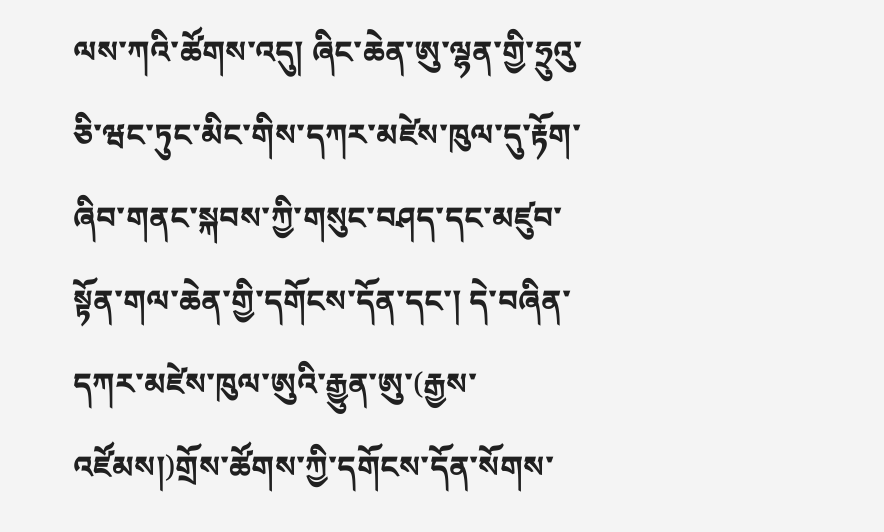ལས་ཀའི་ཚོགས་འདུ། ཞིང་ཆེན་ཨུ་ལྷན་གྱི་ཧྲུའུ་ཅི་ཝང་ཏུང་མིང་གིས་དཀར་མཛེས་ཁུལ་དུ་རྟོག་ཞིབ་གནང་སྐབས་ཀྱི་གསུང་བཤད་དང་མཛུབ་སྟོན་གལ་ཆེན་གྱི་དགོངས་དོན་དང་། དེ་བཞིན་དཀར་མཛེས་ཁུལ་ཨུའི་རྒྱུན་ཨུ་(རྒྱས་འཛོམས།)གྲོས་ཚོགས་ཀྱི་དགོངས་དོན་སོགས་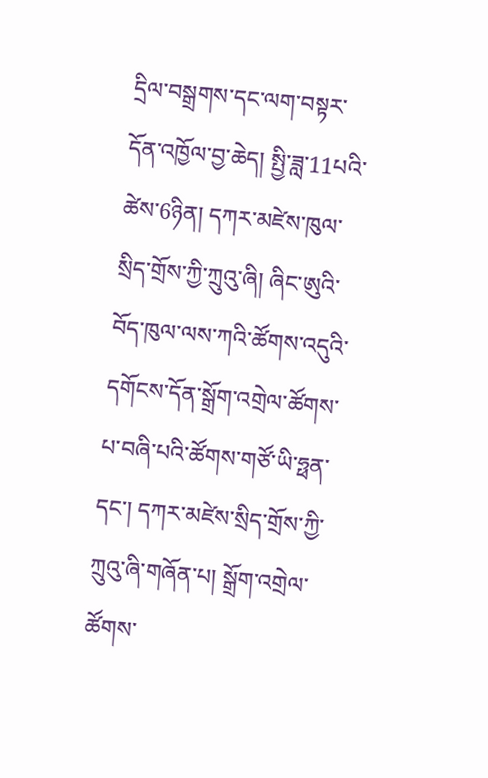དྲིལ་བསྒྲགས་དང་ལག་བསྟར་དོན་འཁྱོལ་བྱ་ཆེད། སྤྱི་ཟླ་11པའི་ཚེས་6ཉིན། དཀར་མཛེས་ཁུལ་སྲིད་གྲོས་ཀྱི་ཀྲུའུ་ཞི། ཞིང་ཨུའི་བོད་ཁུལ་ལས་ཀའི་ཚོགས་འདུའི་དགོངས་དོན་སྒྲོག་འགྲེལ་ཚོགས་པ་བཞི་པའི་ཚོགས་གཙོ་ཡི་ཧྥན་དང་། དཀར་མཛེས་སྲིད་གྲོས་ཀྱི་ཀྲུའུ་ཞི་གཞོན་པ། སྒྲོག་འགྲེལ་ཚོགས་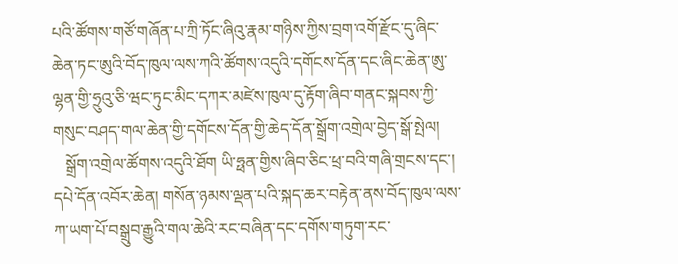པའི་ཚོགས་གཙོ་གཞོན་པ་ཀྲི་ཏོང་ཞིའུ་རྣམ་གཉིས་ཀྱིས་བྲག་འགོ་རྫོང་དུ་ཞིང་ཆེན་ཏང་ཨུའི་བོད་ཁུལ་ལས་ཀའི་ཚོགས་འདུའི་དགོངས་དོན་དང་ཞིང་ཆེན་ཨུ་ལྷན་གྱི་ཧྲུའུ་ཅི་ཝང་ཏུང་མིང་དཀར་མཛེས་ཁུལ་དུ་རྟོག་ཞིབ་གནང་སྐབས་ཀྱི་གསུང་བཤད་གལ་ཆེན་གྱི་དགོངས་དོན་གྱི་ཆེད་དོན་སྒྲོག་འགྲེལ་བྱེད་སྒོ་སྤེལ།
   སྒྲོག་འགྲེལ་ཚོགས་འདུའི་ཐོག ཡི་ཧྥན་གྱིས་ཞིབ་ཅིང་ཕྲ་བའི་གཞི་གྲངས་དང་། དཔེ་དོན་འབོར་ཆེན། གསོན་ཉམས་ལྡན་པའི་སྐད་ཆར་བརྟེན་ནས་བོད་ཁུལ་ལས་ཀ་ཡག་པོ་བསྒྲུབ་རྒྱུའི་གལ་ཆེའི་རང་བཞིན་དང་དགོས་གཏུག་རང་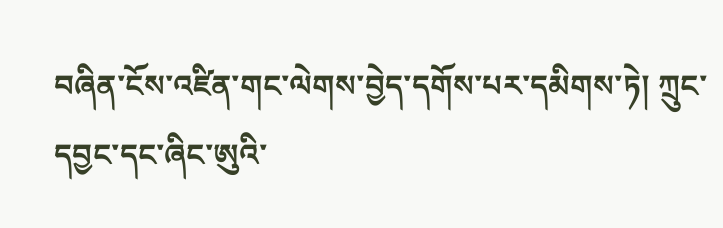བཞིན་ངོས་འཛིན་གང་ལེགས་བྱེད་དགོས་པར་དམིགས་ཏེ། ཀྲུང་དབྱང་དང་ཞིང་ཨུའི་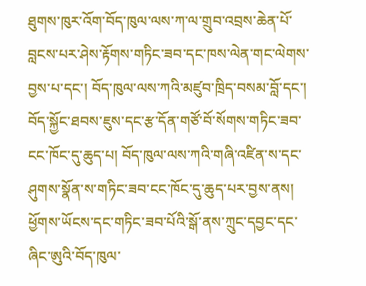ཐུགས་ཁུར་འོག་བོད་ཁུལ་ལས་ཀ་ལ་གྲུབ་འབྲས་ཆེན་པོ་བླངས་པར་ཤེས་རྟོགས་གཏིང་ཟབ་དང་ཁས་ལེན་གང་ལེགས་བྱས་པ་དང་། བོད་ཁུལ་ལས་ཀའི་མཛུབ་ཁྲིད་བསམ་བློ་དང་། བོད་སྐྱོང་ཐབས་ཇུས་དང་རྩ་དོན་གཙོ་བོ་སོགས་གཏིང་ཟབ་ངང་ཁོང་དུ་ཆུད་པ། བོད་ཁུལ་ལས་ཀའི་གཞི་འཛིན་ས་དང་ཤུགས་སྣོན་ས་གཏིང་ཟབ་ངང་ཁོང་དུ་ཆུད་པར་བྱས་ནས། ཕྱོགས་ཡོངས་དང་གཏིང་ཟབ་པོའི་སྒོ་ནས་ཀྲུང་དབྱང་དང་ཞིང་ཨུའི་བོད་ཁུལ་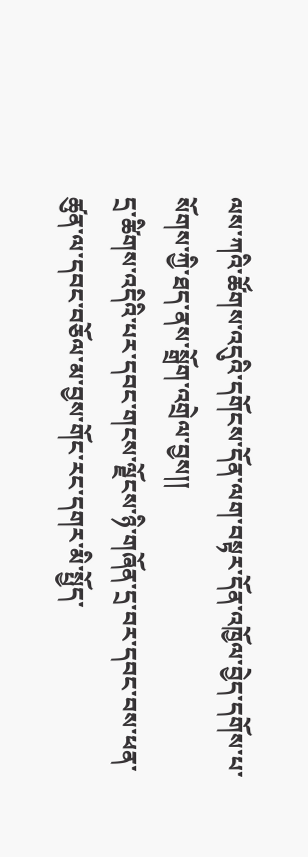ལས་ཀའི་ཚོགས་འདུའི་དགོངས་དོན་ལག་བསྟར་དོན་འཁྱོལ་བྱེད་དགོས་པ་སོགས་ཀྱི་ཐད་ནས་སྒྲོག་འགྲེལ་བྱས།།
དྲ་ཚིགས་འདིའི་པར་དབང་གངས་ལྗོངས་ཉི་གཞོན་དྲ་བར་དབང་བས་ཕན་ཚུན་ལ་དབང་བཅོལ་མ་བྱས་གོང་རང་དགར་མི་སྤྱོད་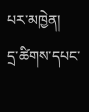པར་མཁྱེན།
དྲ་ཚིགས་དཔང་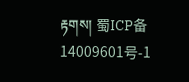རྟགས། 蜀ICP备14009601号-1